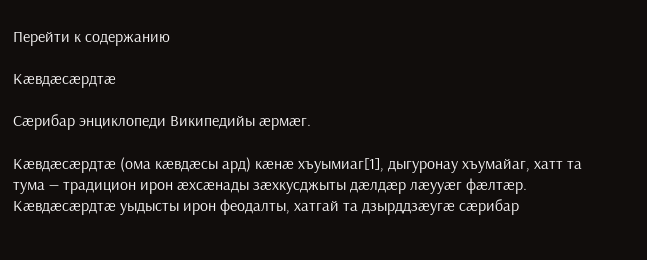Перейти к содержанию

Кæвдæсæрдтæ

Сæрибар энциклопеди Википедийы æрмæг.

Кæвдæсæрдтæ (ома кæвдæсы ард) кæнæ хъуымиаг[1], дыгуронау хъумайаг, хатт та тума — традицион ирон æхсæнады зæхкусджыты дæлдæр лæууæг фæлтæр. Кæвдæсæрдтæ уыдысты ирон феодалты, хатгай та дзырддзæугæ сæрибар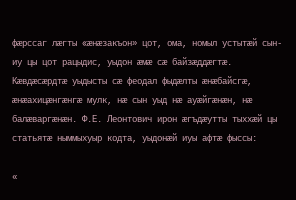фæрссаг лæгты «æнæзакъон» цот, ома, номыл устытæй сын-иу цы цот рацыдис, уыдон æмæ сæ байзæддæгтæ. Кæвдæсæрдтæ уыдысты сæ феодал фыдæлты æнæбайсгæ, æнæахицæнгæнгæ мулк, нæ сын уыд нæ ауæйгæнæн, нæ балæваргæнæн. Ф.Е. Леонтович ирон æгъдæутты тыххæй цы статьятæ ныммыхуыр кодта, уыдонæй иуы афтæ фыссы:

«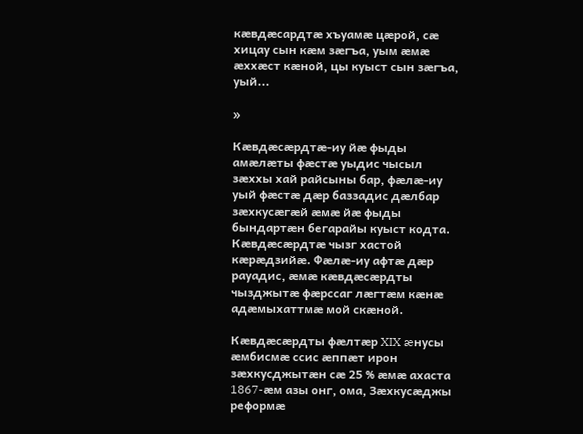кæвдæсардтæ хъуамæ цæрой, сæ хицау сын кæм зæгъа, уым æмæ æххæст кæной, цы куыст сын зæгъа, уый...

»

Кæвдæсæрдтæ-иу йæ фыды амæлæты фæстæ уыдис чысыл зæххы хай райсыны бар, фæлæ-иу уый фæстæ дæр баззадис дæлбар зæхкусæгæй æмæ йæ фыды бындартæн бегарайы куыст кодта. Кæвдæсæрдтæ чызг хастой кæрæдзийæ. Фæлæ-иу афтæ дæр рауадис, æмæ кæвдæсæрдты чызджытæ фæрссаг лæгтæм кæнæ адæмыхаттмæ мой скæной.

Кæвдæсæрдты фæлтæр XIX æнусы æмбисмæ ссис æппæт ирон зæхкусджытæн сæ 25 % æмæ ахаста 1867-æм азы онг, ома, Зæхкусæджы реформæ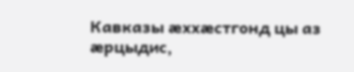Кавказы æххæстгонд цы аз æрцыдис,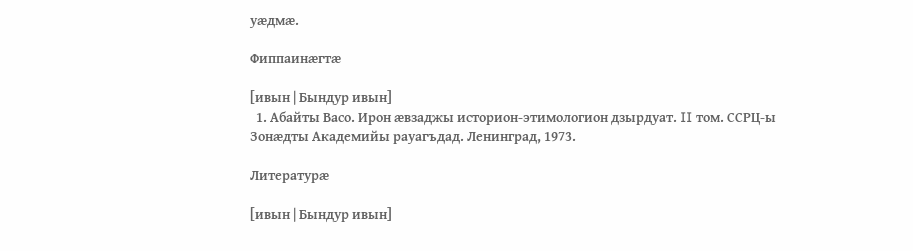уæдмæ.

Фиппаинæгтæ

[ивын | Бындур ивын]
  1. Абайты Васо. Ирон æвзаджы историон-этимологион дзырдуат. II том. ССРЦ-ы Зонæдты Академийы рауагъдад. Ленинград, 1973.

Литературæ

[ивын | Бындур ивын]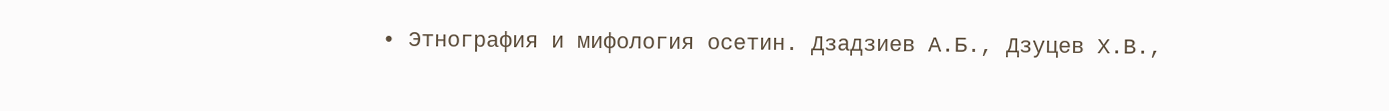• Этнография и мифология осетин. Дзадзиев А.Б., Дзуцев Х.В.,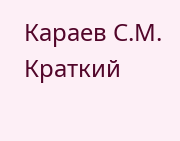Караев С.М. Краткий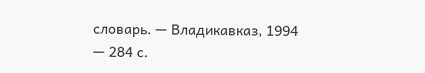словарь. — Владикавказ, 1994 — 284 с.